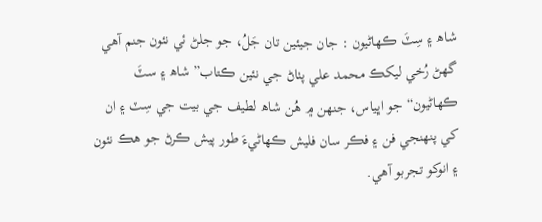شاھ ۽ سِٽَ ڪھاڻيون : جان جيئين تان جَلُ، جو جلڻ ئي نئون جنم آھي
گھڻ رُخي ليکڪ محمد علي پٺاڻ جي نئين ڪتاب” شاھ ۽ سٽَ ڪھاڻيون“ جو اڀياس، جنھن ۾ ھُن شاھ لطيف جي بيت جي سِٽ ۽ ان کي پنھنجي فن ۽ فڪر سان فليش ڪھاڻيءَ طور پيش ڪرڻ جو ھڪ نئون ۽ انوکو تجربو آھي.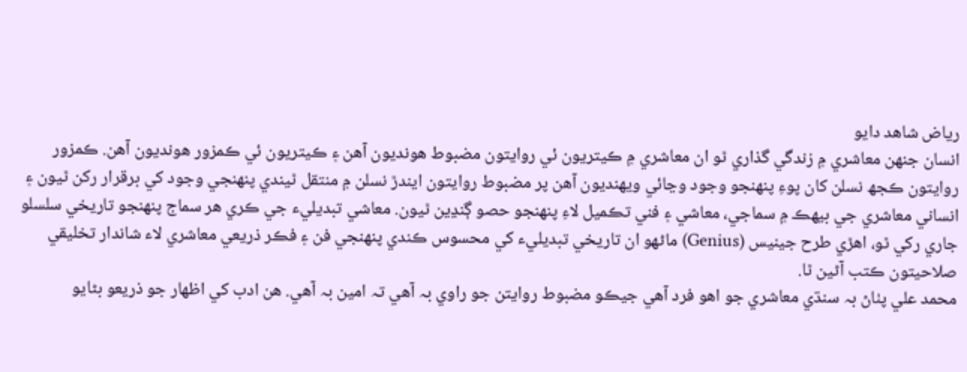رياض شاھد دايو
انسان جنھن معاشري ۾ زندگي گذاري ٿو ان معاشري ۾ ڪيتريون ئي روايتون مضبوط ھونديون آھن ۽ ڪيتريون ئي ڪمزور ھونديون آھن. ڪمزور روايتون ڪجھ نسلن کان پوءِ پنھنجو وجود وڃائي ويھنديون آھن پر مضبوط روايتون ايندڙ نسلن ۾ منتقل ٿيندي پنھنجي وجود کي برقرار رکن ٿيون ۽ انساني معاشري جي بيھڪ ۾ سماجي، معاشي ۽ فني تڪميل لاءِ پنھنجو حصو ڳنڍين ٿيون. معاشي تبديليء جي ڪري هر سماج پنھنجو تاريخي سلسلو جاري رکي ٿو، اھڙي طرح جينيس (Genius) ماڻھو ان تاريخي تبديليء کي محسوس ڪندي پنھنجي فن ۽ فڪر ذريعي معاشري لاء شاندار تخليقي صلاحيتون ڪتب آڻين ٿا.
محمد علي پٺاڻ بہ سنڌي معاشري جو اھو فرد آھي جيڪو مضبوط روايتن جو راوي بہ آھي تہ امين بہ آھي. ھن ادب کي اظھار جو ذريعو بڻايو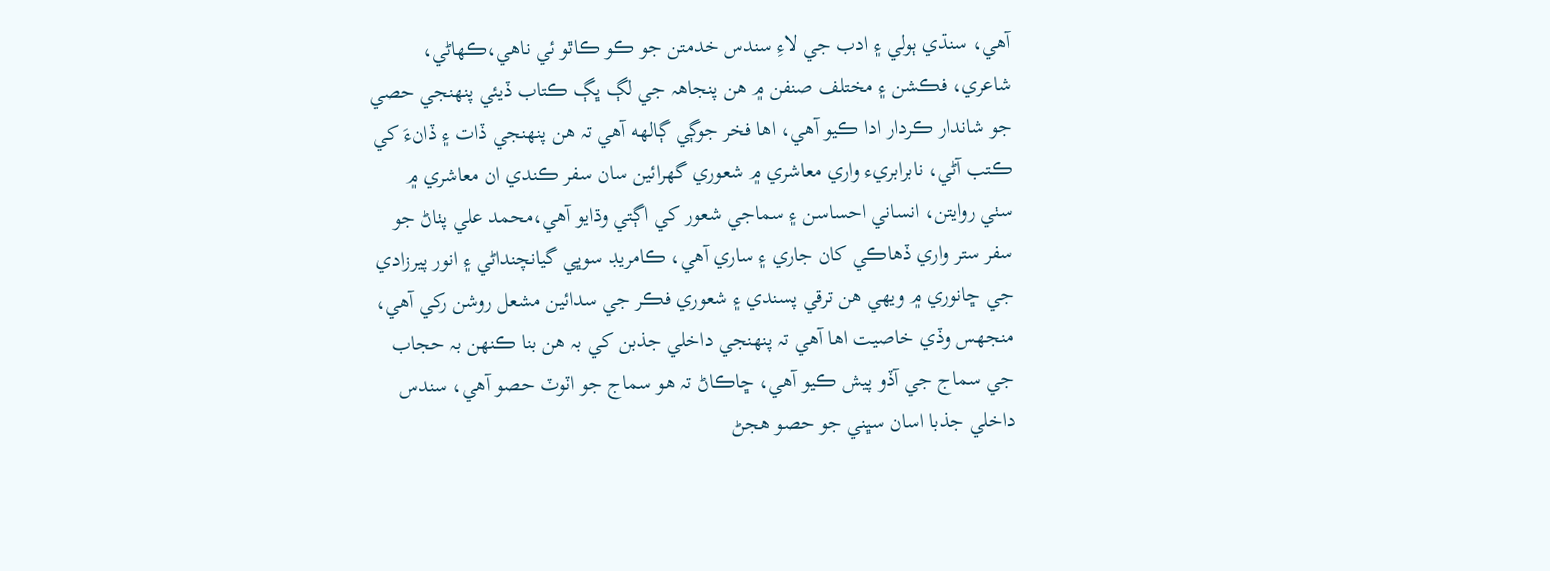آھي، سنڌي ٻولي ۽ ادب جي لاءِ سندس خدمتن جو ڪو ڪاٿو ئي ناهي،ڪهاڻي، شاعري، فڪشن ۽ مختلف صنفن ۾ هن پنجاهہ جي لڳ ڀڳ ڪتاب ڏيئي پنهنجي حصي جو شاندار ڪردار ادا ڪيو آهي، اها فخر جوڳي ڳالهه آهي تہ هن پنھنجي ڏات ۽ ڏانءَ کي ڪتب آڻي، نابرابريء واري معاشري ۾ شعوري گھرائين سان سفر ڪندي ان معاشري ۾ سٺي روايتن، انساني احساسن ۽ سماجي شعور کي اڳتي وڌايو آھي،محمد علي پٺاڻ جو سفر ستر واري ڏهاڪي کان جاري ۽ ساري آهي، ڪامريڊ سوڀي گيانچنداڻي ۽ انور پيرزادي جي ڇانوري ۾ ويهي هن ترقي پسندي ۽ شعوري فڪر جي سدائين مشعل روشن رکي آهي، منجھس وڏي خاصيت اها آهي تہ پنهنجي داخلي جذبن کي بہ هن بنا ڪنهن بہ حجاب جي سماج جي آڏو پيش ڪيو آهي، ڇاڪاڻ تہ هو سماج جو اٽوٽ حصو آهي، سندس داخلي جذبا اسان سڀني جو حصو هجڻ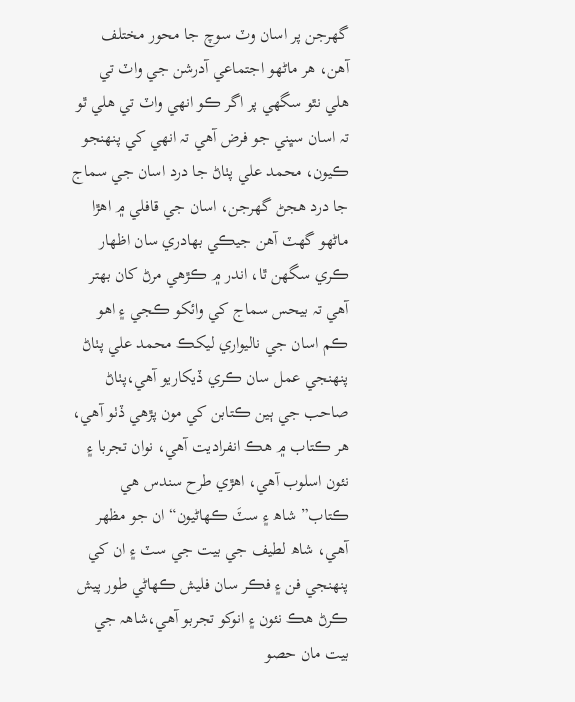گهرجن پر اسان وٽ سوچ جا محور مختلف آهن، هر ماڻهو اجتماعي آدرشن جي واٽ تي هلي نٿو سگهي پر اگر ڪو انهي واٽ تي هلي ٿو تہ اسان سڀني جو فرض آهي تہ انهي کي پنھنجو ڪيون، محمد علي پٺاڻ جا درد اسان جي سماج جا درد هجڻ گهرجن، اسان جي قافلي ۾ اهڙا ماڻهو گهٽ آهن جيڪي بهادري سان اظهار ڪري سگهن ٿا، اندر ۾ ڪڙهي مرڻ کان بهتر آهي تہ بيحس سماج کي وائکو ڪجي ۽ اهو ڪم اسان جي ناليواري ليکڪ محمد علي پٺاڻ پنهنجي عمل سان ڪري ڏيکاريو آهي،پٺاڻ صاحب جي ٻين ڪتابن کي مون پڙهي ڏٺو آهي، هر ڪتاب ۾ هڪ انفراديت آهي، نوان تجربا ۽ نئون اسلوب آهي، اهڙي طرح سندس ھي ڪتاب” شاھ ۽ سٽَ ڪھاڻيون“ ان جو مظھر آھي، شاھ لطيف جي بيت جي سٽ ۽ ان کي پنھنجي فن ۽ فڪر سان فليش ڪھاڻي طور پيش ڪرڻ ھڪ نئون ۽ انوکو تجربو آھي،شاھہ جي بيت مان حصو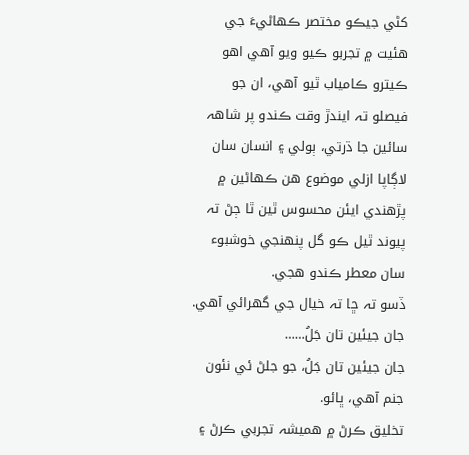کڻي جيڪو مختصر ڪھاڻيءَ جي ھئيت ۾ تجربو ڪيو ويو آھي اھو ڪيترو ڪامياب ٿيو آھي، ان جو فيصلو تہ ايندڙ وقت ڪندو پر شاهہ سائين جا ڌرتي، ٻولي ۽ انسان سان لاڳاپا ازلي موضوع ھن ڪھاڻين ۾ پڙھندي ايئن محسوس ٿين ٿا ڄڻ تہ پيوند ٿيل ڪو گل پنھنجي خوشبوء سان معطر ڪندو ھجي.
ڏسو تہ ڇا تہ خيال جي گھرائي آھي.
جان جيئين تان جَلُ……
جان جيئين تان جَلُ، جو جلڻ ئي نئون جنم آھي، ڀائو.
تخليق ڪرڻ ۾ ھميشہ تجربي ڪرڻ ۽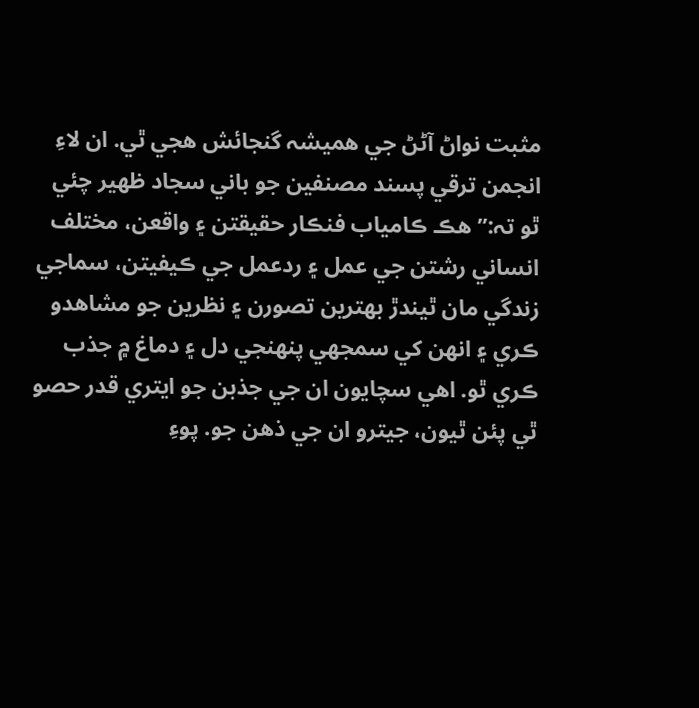مثبت نواڻ آڻڻ جي ھميشہ گنجائش ھجي ٿي. ان لاءِ انجمن ترقي پسند مصنفين جو باني سجاد ظهير چئي ٿو تہ:”ھڪ ڪامياب فنڪار حقيقتن ۽ واقعن، مختلف انساني رشتن جي عمل ۽ ردعمل جي ڪيفيتن، سماجي زندگي مان ٿيندڙ بھترين تصورن ۽ نظرين جو مشاهدو ڪري ۽ انھن کي سمجهي پنھنجي دل ۽ دماغ ۾ جذب ڪري ٿو. اھي سچايون ان جي جذبن جو ايتري قدر حصو ٿي پئن ٿيون، جيترو ان جي ذھن جو. پوءِ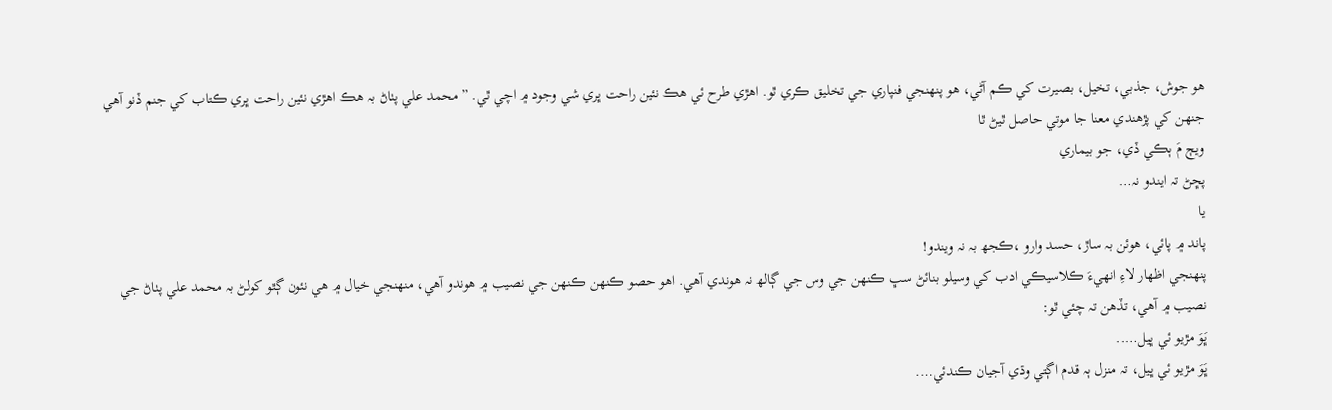ھو جوش، جذبي، تخيل، بصيرت کي ڪم آڻي، ھو پنهنجي فنپاري جي تخليق ڪري ٿو. اھڙي طرح ئي ھڪ نئين راحت ڀري شي وجود ۾ اچي ٿي. ” محمد علي پٺاڻ بہ ھڪ اھڙي نئين راحت ڀري ڪتاب کي جنم ڏنو آهي جنھن کي پڙهندي معنا جا موتي حاصل ٿيڻ ٿا
ويڄ مَ ٻڪي ڏي، جو بيماري
پڇڻ تہ ايندو نہ…
يا
پاند ۾ پائي، ھوئن بہ ساڙ، حسد وارو ،ڪجھ بہ نہ ويندو!
پنھنجي اظھار لاءِ انھيءَ ڪلاسيڪي ادب کي وسيلو بنائڻ سڀ ڪنھن جي وس جي ڳالھ نہ ھوندي آھي. اھو حصو ڪنھن ڪنھن جي نصيب ۾ ھوندو آھي، منھنجي خيال ۾ ھي نئون ڳٿو کولڻ بہ محمد علي پٺاڻ جي نصيب ۾ آھي، تڏھن تہ چئي ٿو:
ڀَوَ مڙيو ئي ڀيل…..
ڀَوَ مڙيو ئي ڀيل، تہ منزل ٻہ قدم اڳتي وڌي آجيان ڪندئي….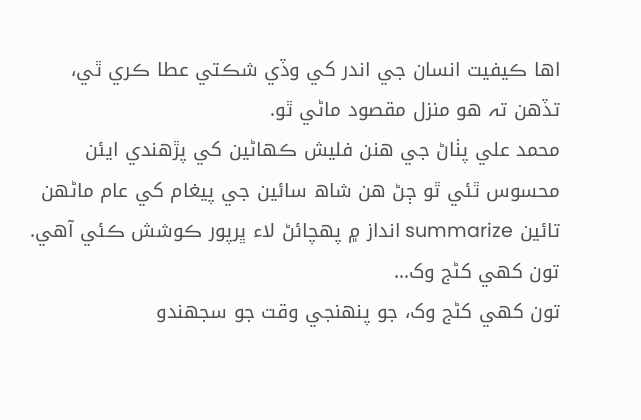اھا ڪيفيت انسان جي اندر کي وڏي شڪتي عطا ڪري ٿي، تڏھن تہ ھو منزل مقصود ماڻي ٿو.
محمد علي پٺاڻ جي ھنن فليش ڪھاڻين کي پڙھندي ايئن محسوس ٿئي ٿو ڄڻ ھن شاھ سائين جي پيغام کي عام ماڻھن تائين summarize انداز ۾ پھچائڻ لاء ڀرپور ڪوشش ڪئي آهي.
تون کھي کڻج وک…
تون کھي کڻج وک، جو پنھنجي وقت جو سجھندو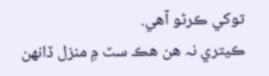توکي ڪرڻو آھي.
ڪيتري نہ ھن ھڪ سٽ ۾ منزل ڏانھن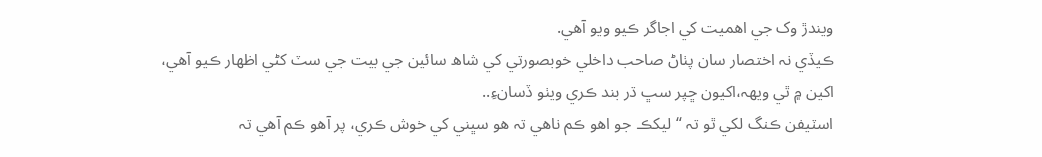ويندڙ وک جي اھميت کي اجاگر ڪيو ويو آھي.
ڪيڏي نہ اختصار سان پٺاڻ صاحب داخلي خوبصورتي کي شاھ سائين جي بيت جي سٽ کڻي اظھار ڪيو آھي،
اکين ۾ ٿي ويھہ،اکيون ڇپر سڀ ڌر بند ڪري ويٺو ڏسانءِ..
اسٽيفن ڪنگ لکي ٿو تہ “ليکڪ جو اھو ڪم ناھي تہ ھو سڀني کي خوش ڪري، پر آهو ڪم آهي تہ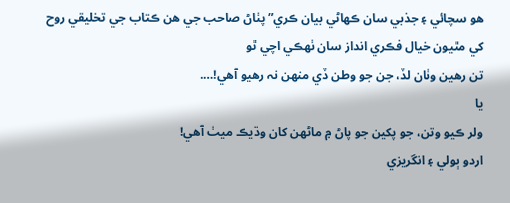ھو سچائي ۽ جذبي سان ڪھاڻي بيان ڪري” پٺاڻ صاحب جي ھن ڪتاب جي تخليقي روح کي مٿيون خيال فڪري انداز سان ٺھڪي اچي ٿو
تن رھين وٺان لڏ، جن جو وطن ڏي منھن نہ رھيو آھي!….
يا
ولر ڪيو وتن، جو پکين جو پاڻ ۾ ماڻهن کان وڌيڪ ميٺ آهي!
اردو ٻولي ۽ انگريزي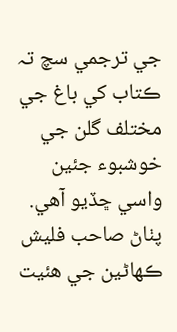جي ترجمي سچ تہ ڪتاب کي باغ جي مختلف گلن جي خوشبوء جئين واسي ڇڏيو آھي.
پٺاڻ صاحب فليش ڪھاڻين جي ھئيت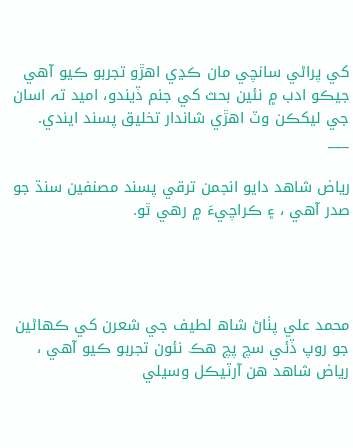کي پراڻي سانچي مان ڪڍي اھڙو تجربو ڪيو آھي جيڪو ادب ۾ نئين بحث کي جنم ڏيندو، اميد تہ اسان جي ليکڪن وٽ اهڙي شاندار تخليق پسند ايندي.
___

رياض شاھد دايو انجمن ترقي پسند مصنفين سنڌ جو صدر آهي ، ۽ ڪراچيءَ ۾ رھي ٿو.




محمد علي پٺاڻ شاھ لطيف جي شعرن کي ڪھاڻين جو روپ ڏئي سچ پچ ھڪ نئون تجربو ڪيو آهي ، رياض شاھد ھن آرٽيڪل وسيلي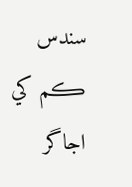سندس ڪم کي اجاگر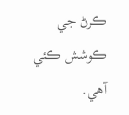ڪرڻ جي ڪوشش ڪئي آهي.